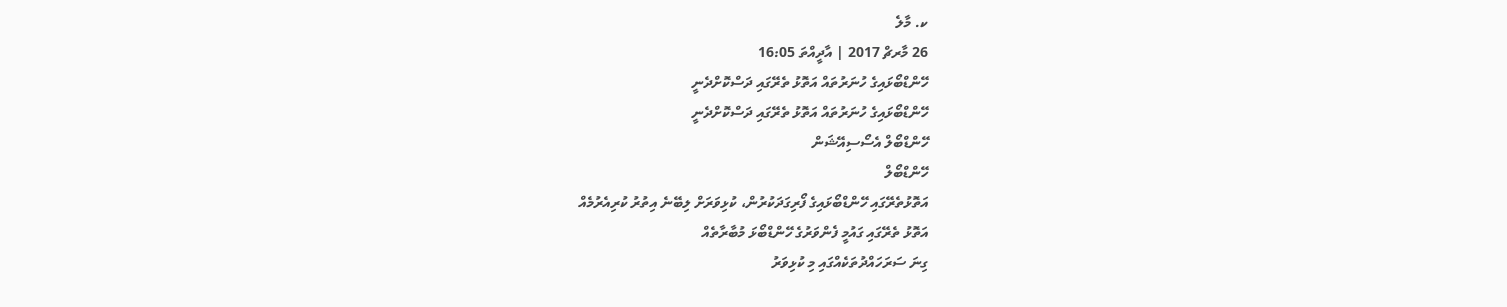ކ. މާލެ
26 މާރޗް 2017 | އާދީއްތަ 16:05
ހޭންޑްބޯޅައިގެ ހުނަރުތައް އަތޮޅު ތެރޭގައި ދަސްކޮށްދެނީ
ހޭންޑްބޯޅައިގެ ހުނަރުތައް އަތޮޅު ތެރޭގައި ދަސްކޮށްދެނީ
ހޭންޑްބޯލް އެސޯސިއޭޝަން
ހޭންޑްބޯލް
އަތޮޅުތެރޭގައި ހޭންޑްބޯޅައިގެ ފޯރިގަދަކުރުން، ކުޅިވަރަށް ލިބޭނެ އިތުރު ކުރިއެރުމެއް
އަތޮޅު ތެރޭގައި ގައުމީ ފެންވަރުގެ ހޭންޑްބޯޅަ މުބާރާތެއް
ގިނަ ސަރަހައްދުތަކެއްގައި މި ކުޅިވަރު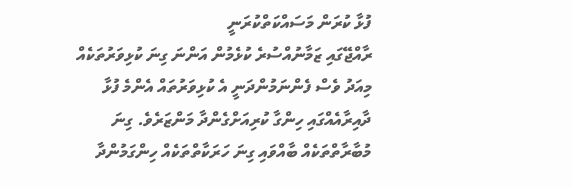ފުޅާ ކުރަން މަސައްކަތްކުރަނީ
ރާއްޖޭގައި ޒަމާނުއްސުރެ ކުޅެމުން އަންނަ ގިނަ ކުޅިވަރުތަކެއް މިއަދު ވެސް ފެންނަމުންދަނީ އެ ކުޅިވަރުތައް އެންމެ ފުޅާ ދާއިރާއެއްގައި ހިންގާ ކުރިއަށްގެންދާ މަންޒަރެވެ. ގިނަ މުބާރާތްތަކެއް ބާއްވައި ގިނަ ހަރަކާތްތަކެއް ހިންގަމުންދާ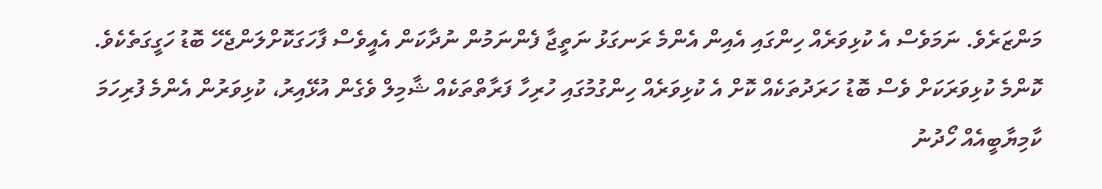މަންޒަރެވެ. ނަމަވެސް އެ ކުޅިވަރެއް ހިންގައި އެއިން އެންމެ ރަނގަޅު ނަތީޖާ ފެންނަމުން ނުދާކަން އެއީވެސް ފާހަގަކޮށްލަންޖެހޭ ބޮޑު ހަގީގަތެކެވެ.
ކޮންމެ ކުޅިވަރަކަށް ވެސް ބޮޑު ހަރަދުތަކެއް ކޮށް އެ ކުޅިވަރެއް ހިންގުމުގައި ހުރިހާ ފަރާތްތަކެއް ޝާމިލް ވެގެން އުޅޭއިރު، ކުޅިވަރުން އެންމެ ފުރިހަމަ ކާމިޔާބީއެއް ހޯދުނު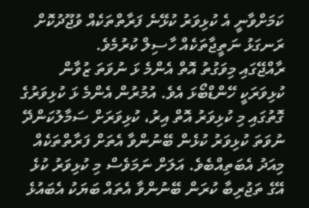ކަމަށްވާނީ އެ ކުޅިވަރު ކުޅޭނެ ފަރާތްތަކެއް ވުޖޫދުކޮށް ރަނގަޅު ނަތީޖާތަކެއް ހާސިލް ކުރުމެވެ.
ރާއްޖޭގައި މިވަގުތު އޮތް އެންމެ ޅަ ނުވަތަ ޒުވާން ކުޅިވަރަކީ ހޭންޑްބޯޅަ އެވެ. އުމުރުން އެންމެ ޅަ ކުޅިވަރުގެ ގޮތުގައި މި ކުޅިވަރު އޮތް އިރު، ކުޅިވަރަށް ސަމާލުކަންދޭ ނުވަތަ ކުޅިވަރު ކުޅެން ބޭނުންވާ އެތަށް ފަރާތްތަކެއް މިއަދު އެބަތިއްބެވެ. އަލަށް ނަމަވެސް މި ކުޅިވަރު ކުޅެ އޭގެ ތަޖުރިބާ ކުރަން ބޭނުންވާ އެތައް ބަޔަކު އެބައުޅެ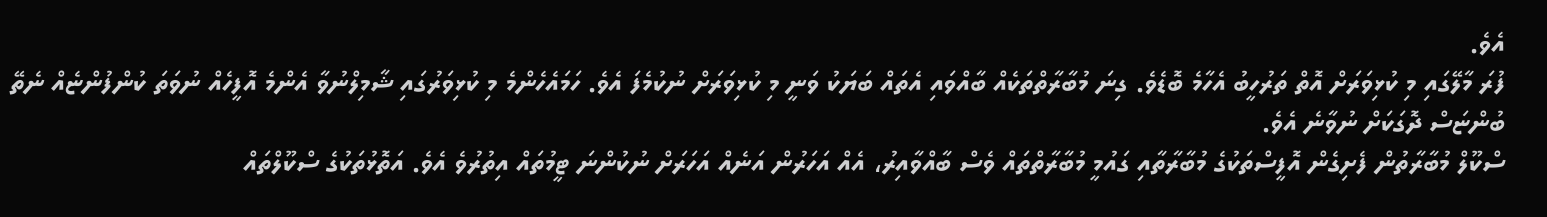އެވެ.
ފުރަ މާލޭގައި މި ކުޅިވަރަށް އޮތް ތަރުހީބު އެހާމެ ބޮޑެވެ. ގިނަ މުބާރާތްތަކެއް ބާއްވައި އެތައް ބަޔަކު ވަނީ މި ކުޅިވަރަށް ނުކުމެފަ އެވެ. ހަމައެހެންމެ މި ކުޅިވަރުގައި ޝާމިލްނުވާ އެންމެ އޮފީހެއް ނުވަތަ ކުންފުންޏެއް ނެތޭ ބުންޏަސް ދޮގަކަށް ނުވާނެ އެވެ.
ސްކޫލް މުބާރާތުން ފެށިގެން އޮފީސްތަކުގެ މުބާރާތާއި ގައުމީ މުބާރާތްތައް ވެސް ބާއްވާއިރު، އެއް އަހަރުން އަނެއް އަހަރަށް ނުކުންނަ ޓީމުތައް އިތުރުވެ އެވެ. އަތޮޅުތަކުގެ ސްކޫލްތައް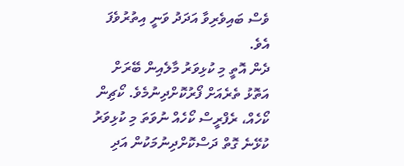ވެސް ބައިވެރިވާ އަދަދު ވަނީ އިތުރުވެފަ އެވެ.
ދެން އޮތީ މި ކުޅިވަރު މާލެއިން ބޭރަށް އަތޮޅު ތެރެއަށް ފޯރުކޮށްދިނުމެވެ. ކޯޗިން ކޯހެއް، ރެފްރީސް ކޯހެއް ނުވަތަ މި ކުޅިވަރު ކުޅޭނެ ގޮތް ދަސްކޮށްދިނުމަކުން އަދި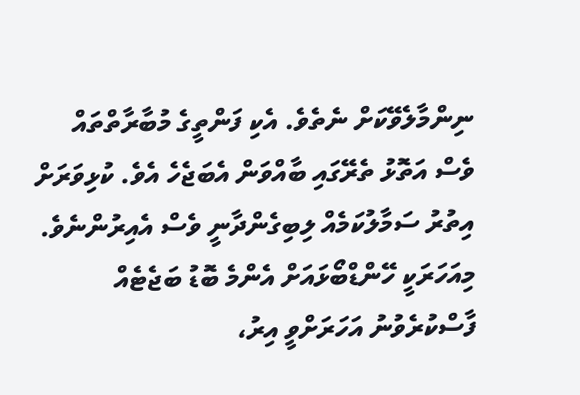ނިންމާލެވޭކަށް ނެތެވެ. އެކި ފަންތީގެ މުބާރާތްތައް ވެސް އަތޮޅު ތެރޭގައި ބާއްވަން އެބަޖެހެ އެވެ. ކުޅިވަރަށް އިތުރު ސަމާލުކަމެއް ލިބިގެންދާނީ ވެސް އެއިރުންނެވެ.
މިއަހަރަކީ ހޭންޑްބޯޅައަށް އެންމެ ބޮޑު ބަޖެޓެއް ފާސްކުރެވުނު އަހަރަށްވީ އިރު،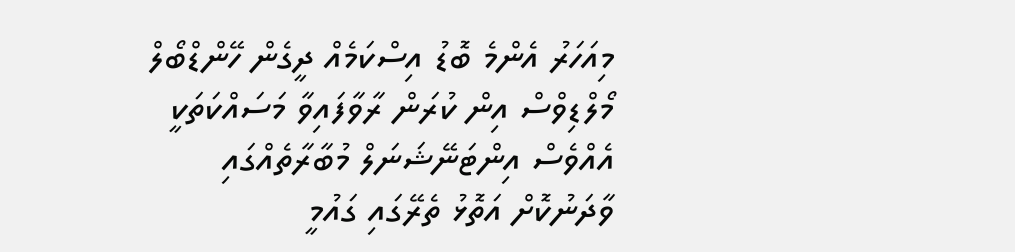މިއަހަރު އެންމެ ބޮޑު އިސްކަމެއް ދީގެން ހޭންޑްބޯލް މޯލްޑިވްސް އިން ކުރަން ރާވާފައިވާ މަސައްކަތަކީ އެއްވެސް އިންޓަނޭޝަނަލް މުބާރާތެއްގައި ވާދަނުކޮށް އަތޮޅު ތެރޭގައި ގައުމީ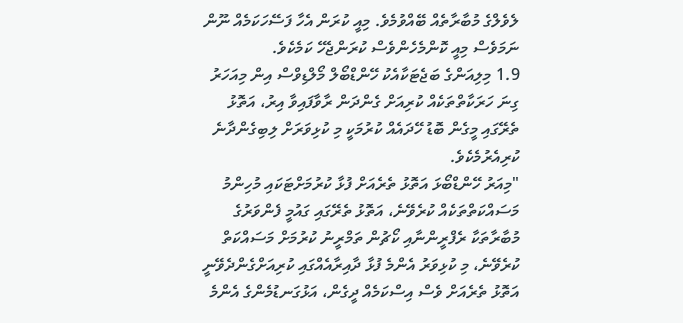ލެވެލްގެ މުބާރާތެއް ބޭއްވުމެވެ. މިއީ ކުރަން އެހާ ފަސޭހަކަމެއް ނޫން ނަމަވެސް މިއީ ކޮންމެހެންވެސް ކުރަންޖެހޭ ކަމެކެވެ.
1.9 މިލިއަންގެ ބަޖެޓަކާއެކު ހޭންޑްބޯލް މޯލްޑިވްސް އިން މިއަހަރު ގިނަ ހަރަކާތްތަކެއް ކުރިއަށް ގެންދަން ރާވާފައިވާ އިރު، އަތޮޅު ތެރޭގައި މީގެން ބޮޑު ހޭދައެއް ކުރުމަކީ މި ކުޅިވަރަށް ލިބިގެންދާނެ ކުރިއެރުމެކެވެ.
"މިއަރު ހޭންޑްބޯޅަ އަތޮޅު ތެރެއަށް ފުޅާ ކުރުމަށްޓަކައި މުހިންމު މަސައްކަތްތަކެއް ކުރެވޭނެ، އަތޮޅު ތެރޭގައި ގައުމީ ފެންވަރުގެ މުބާރާތަކާ ރެފްރީންނާއި ކޯޗުން ތަމްރީނު ކުރުމަށް މަސައްކަތް ކުރެވޭނެ، މި ކުޅިވަރު އެންމެ ފުޅާ ދާއިރާއެއްގައި ކުރިއަށްގެންދެވޭނީ އަތޮޅު ތެރެއަށް ވެސް އިސްކަމެއް ދީގެން، އަޅުގަނޑުމެންގެ އެންމެ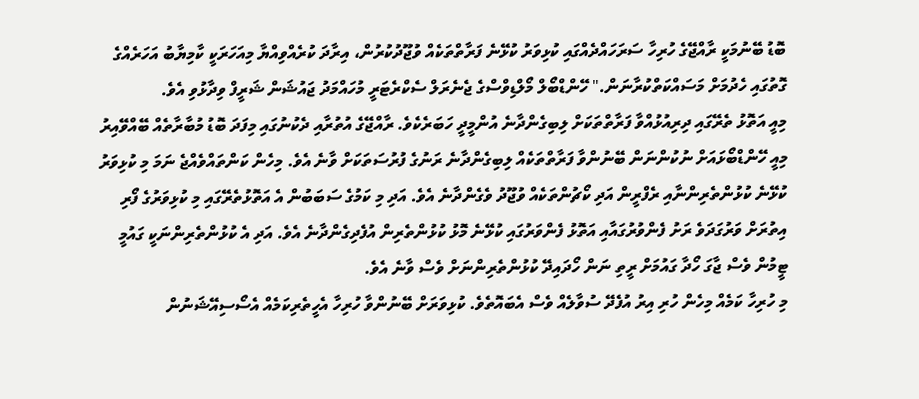ބޮޑު ބޭނުމަކީ ރާއްޖޭގެ ހުރިހާ ސަރަހައްދެއްގައި ކުޅިވަރު ކުޅޭނެ ފަރާތްތަކެއް ވުޖޫދުކުރުން، އިރާދަ ކުރެއްވިއްޔާ މިއަހަރަކީ ކާމިޔާބު އަހަރެއްގެ ގޮތުގައި ހެދުމަށް މަސައްކަތްކުރާނަން." ހޭންޑްބޯލް މޯލްޑިވްސްގެ ޖެނެރަލް ސެކްރެޓަރީ މުހައްމަދު ޖައުޝަން ޝަރީފް ވިދާޅުވި އެވެ.
މިއީ އަތޮޅު ތެރޭގައި ދިރިއުޅުއްވާ ފަރާތްތަކަށް ލިބިގެންދާނެ އުންމީދީ ހަބަރެކެވެ. ރާއްޖޭގެ އުތުރާއި ދެކުނުގައި މިފަދަ ބޮޑު މުބާރާތެއް ބޭއްވޭއިރު މިއީ ހޭންޑްބޯޅައަށް ނުކުންނަން ބޭނުންވާ ފަރާތްތަކެއް ލިބިގެންދާނެ ރަނުގެ ފުރުސަތަކަށް ވާނެ އެވެ. މިހެން ކަންތައްވެއްޖެ ނަމަ މި ކުޅިވަރު ކުޅޭނެ ކުޅުންތެރިންނާއި ރެފްރީން އަދި ކޯޗުންތަކެއް ވުޖޫދު ވެގެންދާނެ އެވެ. އަދި މި ކަމުގެ ސަބަބުން އެ އަތޮޅުތެރޭގައި މި ކުޅިވަރުގެ ފޯރި އިތުރަށް ވަރުގަދަވެ ރަށު ފެންވުރުގައާއި އަތޮޅު ފެންވަރުގައި ކުޅޭނެ މޮޅު ކުޅުންތެރިން އުފެދިގެންދާނެ އެވެ. އަދި އެ ކުޅުންތެރިންނަކީ ގައުމީ ޓީމުން ވެސް ޖާގަ ހޯދާ ގައުމަށް ރީތި ނަން ހޯދައިދޭ ކުޅުންތެރިންނަށް ވެސް ވާނެ އެވެ.
މި ހުރިހާ ކަމެއް މިހެން ހުރި އިރު އުފެދޭ ސުވާލެއް ވެސް އެބައޮތެވެ. ކުޅިވަރަށް ބޭނުންވާ ހުރިހާ އެހީތެރިކަމެއް އެސޯސިއޭޝަނުން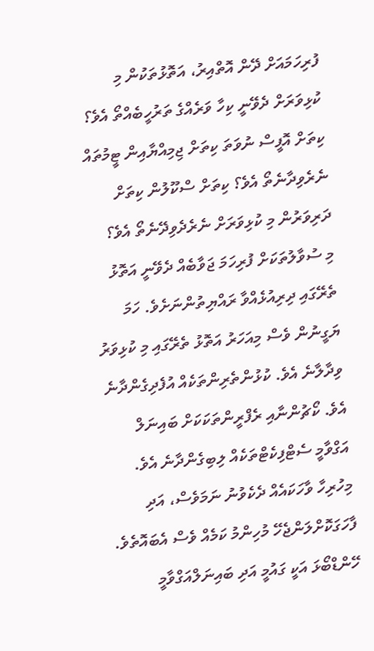ފުރިހަމައަށް ދޭން އޮތްއިރު، އަތޮޅުތަކުން މި ކުޅިވަރަށް ދެވޭނީ ކިހާ ވަރެއްގެ ތަރުހީބެއްތޯ އެވެ؟ ކިތަށް އޮފީސް ނުވަތަ ކިތަށް ޖިމިއްޔާއިން ޓީމުތައް ނެރެވިދާނެތޯ އެވެ؟ ކިތަށް ސްކޫލުން ކިތަށް ދަރިވަރުން މި ކުޅިވަރަށް ނެރެދެވިދޭނެތޯ އެވެ؟
މި ސުވާލުތަކަށް ފުރިހަމަ ޖަވާބެއް ދެވޭނީ އަތޮޅު ތެރޭގައި ދިރިއުޅެއްވާ ރައްޔިތުންނަށެވެ. ހަމަ ޔަގީނުން ވެސް މިއަހަރު އަތޮޅު ތެރޭގައި މި ކުޅިވަރު ވިދާލާނެ އެވެ. ކުޅުންތެރިންތަކެއް އުފެދިގެންދާނެ އެވެ. ކޯޗުންނާއި ރެފްރީންތަކަކަށް ބައިނަލް އަގްވާމީ ސެޓްފިކެޓްތަކެއް ލިބިގެންދާނެ އެވެ.
މިހުރިހާ ވާހަކައެއް ދެކެވުނު ނަމަވެސް، އަދި ފާހަގަކޮށްލަންޖެހޭ މުހިންމު ކަމެއް ވެސް އެބައޮތެވެ. ހޭންޑްބޯޅަ އަކީ ގައުމީ އަދި ބައިނަލްއަގްވާމީ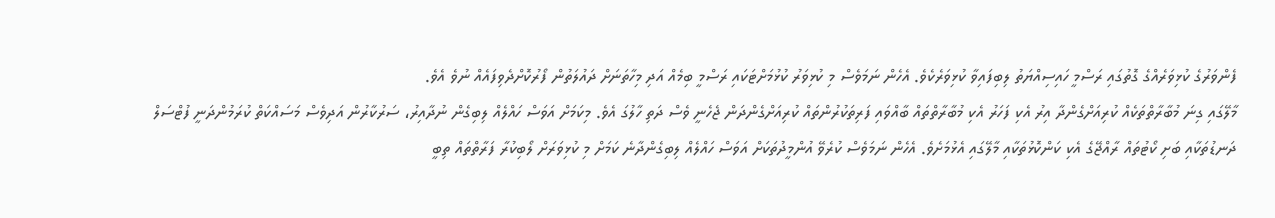ފެންވަރުގެ ކުޅިވަރެއްގެ ގޮތުގައި ރަސްމީ ހައިސިއްޔަތު ލިބިފައިވާ ކުޅިވަރެކެވެ. އެހެން ނަމަވެސް މި ކުޅިވަރު ކުޅުމަށްޓަކައި ރަސްމީ ބިމެއް އަދި މިހާތަނަށް ދައުލަތުން ފޯރުކޮށްދެވިފައެއް ނުވެ އެވެ.
މާލޭގައި ގިނަ މުބާރާތްތަކެއް ކުރިއަށްގެންދާ އިރު އެކި ފަހަރު އެކި މުބާރާތްތައް ބާއްވައި ފަރިތަކުރުންތައް ކުރިއަށްގެންދަން ޖެހެނީ ވެސް ދަތި ހާލުގަ އެވެ. މިކަމަށް އަވަސް ހައްލެއް ލިބިގެން ނުދާއިރު، ސަރުކާރުން އަދިވެސް މަސައްކަތް ކުރަމުންދަނީ ފުޓްސަލް ދަނޑުތަކާއި ބަށި ކޯޓުތައް ރާއްޖޭގެ އެކި ކަންކޮޅުތަކާއި މާލޭގައި އެޅުމަށެވެ. އެހެން ނަމަވެސް ކުރެވޭ އުންމީދުތަކަށް އަވަސް ހައްލެއް ލިބިގެންދާނެ ކަމަށް މި ކުޅިވަރަށް ލޯބިކުރާ ފަރާތްތައް ތިބީ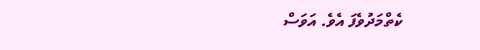ކެތްމަދުވެފަ އެވެ. އަވަސް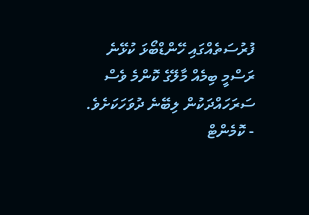ފުރުސަތެއްގައި ހޭންޑްބޯޅަ ކުޅޭނެ ރަސްމީ ބިމެއް މާލޭގެ ކޮންމެ ވެސް ސަރަހައްދަކުން ލިބޭނެ ދުވަހަކަށެވެ.
- ކޮމެންޓް